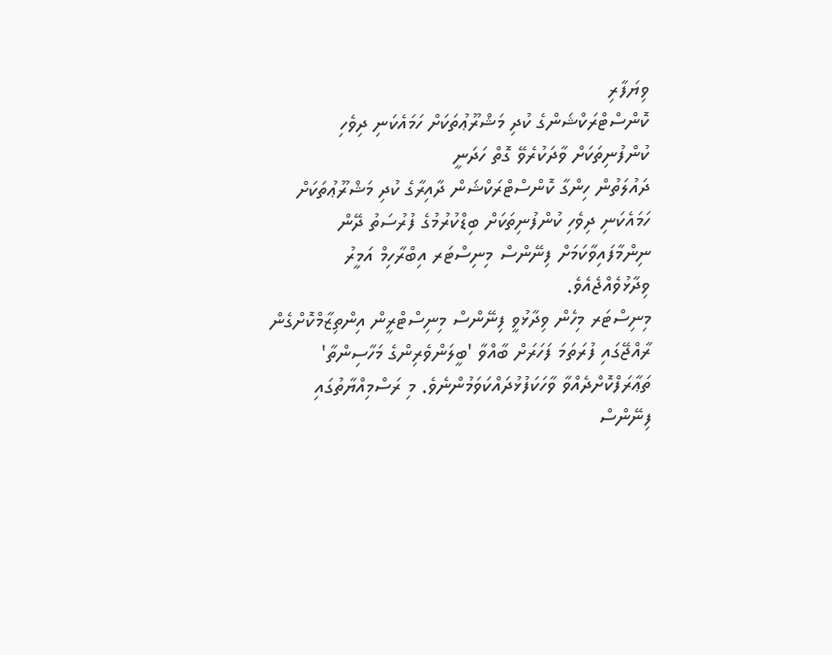ވިޔަފާރި
ކޮންސްޓްރަކްޝަންގެ ކުދި މަޝްރޫޢުތަކަށް ހަމައެކަނި ދިވެހި ކުންފުނިތަކަށް ވާދަކުރެވޭ ގޮތް ހަދަނީ
ދައުލަތުން ހިންގާ ކޮންސްޓްރަކްޝަން ދާއިރާގެ ކުދި މަޝްރޫޢުތަކަށް ހަމައެކަނި ދިވެހި ކުންފުނިތަކަށް ބިޑްކުރުމުގެ ފުރުސަތު ދޭން ނިންމާފައިވާކަމަށް ފިނޭންސް މިނިސްޓަރ އިބްރާހިމް އަމީރު ވިދާޅުވެއްޖެއެވެ.
މިނިސްޓަރ މިހެން ވިދާޅުވީ ފިނޭންސް މިނިސްޓްރީން އިންތިޒާމްކޮށްގެން ރާއްޖޭގައި ފުރަތަމަ ފަހަރަށް ބާއްވާ 'ބީލަންވެރިންގެ މަހާސިންތާ' ތަޢާރަފްކޮށްދެއްވާ ވާހަކަފުޅުދައްކަވަމުންނެވެ. މި ރަސްމިއްޔާތުގައި ފިނޭންސް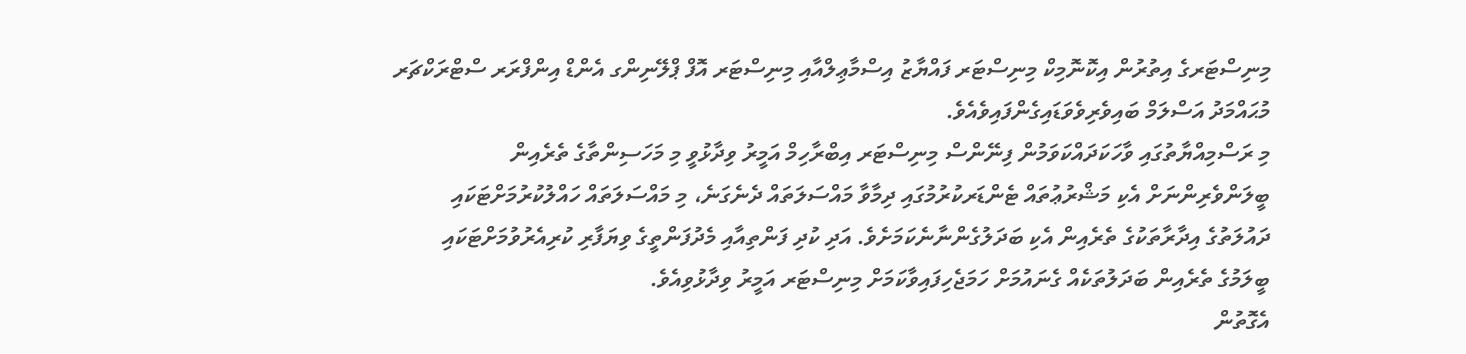މިނިސްޓަރގެ އިތުރުން އިކޮނޮމިކް މިނިސްޓަރ ފައްޔާޒު އިސްމާޢިލްއާއި މިނިސްޓަރ އޮފް ޕްލޭނިންގ އެންޑް އިންފްރަރ ސްޓްރަކްޗަރ މުޙައްމަދު އަސްލަމް ބައިވެރިވެވަޑައިގެންފައިވެއެވެ.
މި ރަސްމިއްޔާތުގައި ވާހަކަދައްކަވަމުން ފިނޭންސް މިނިސްޓަރ އިބްރާހިމް އަމީރު ވިދާޅުވީ މި މަހަސިންތާގެ ތެރެއިން ބީލަންވެރިންނަށް އެކި މަޝްރުޢުތައް ޓެންޑަރކުރުމުގައި ދިމާވާ މައްސަލަތައް ދެނެގަނެ، މި މައްސަލަތައް ހައްލުކުރުމަށްޓަކައި ދައުލަތުގެ އިދާރާތަކުގެ ތެރެއިން އެކި ބަދަލުގެންނާނެކަމަށެވެ. އަދި ކުދި ފަންތިއާއި މެދުފަންތީގެ ވިޔަފާރި ކުރިއެރުވުމަށްޓަކައި ބީލަމުގެ ތެރެއިން ބަދަލުތަކެއް ގެނައުމަށް ހަމަޖެހިފައިވާކަމަށް މިނިސްޓަރ އަމީރު ވިދާޅުވިއެވެ.
އެގޮތުން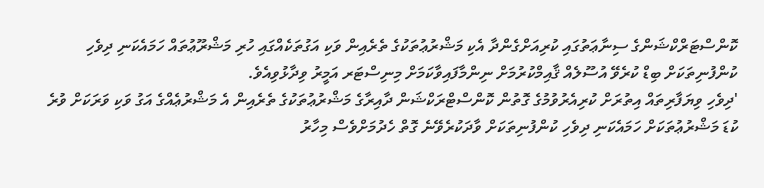ކޮންސްޓަރްކްޝަންގެ ސިނާޢަތުގައި ކުރިއަށްގެންދާ އެކި މަޝްރުޢުތަކުގެ ތެރެއިން ވަކި އަގުތަކެއްގައި ހުރި މަޝްރޫޢުތައް ހަމައެކަނި ދިވެހި ކުންފުނިތަކަށް ބިޑް ކުރެވޭ އުސޫލެއް ޤާއިމްކުރުމަށް ނިންމާފައިވާކަމަށް މިނިސްޓަރ އަމީރު ވިދާޅުވިއެވެ.
'ދިވެހި ވިޔަފާރިތައް އިތުރަށް ކުރިއެރުވުމުގެ ގޮތުން ކޮންސްޓްރަކްޝަން ދާއިރާގެ މަޝްރުޢުތަކުގެ ތެރެއިން އެ މަޝްރުޢެއްގެ އަގު ވަކި ވަރަކަށް ވުރެ ކުޑަ މަޝްރުޢުތަކަށް ހަމައެކަނި ދިވެހި ކުންފުނިތަކަށް ވާދަކުރެވޭނެ ގޮތް ހެދުމަށްވެސް މިހާރު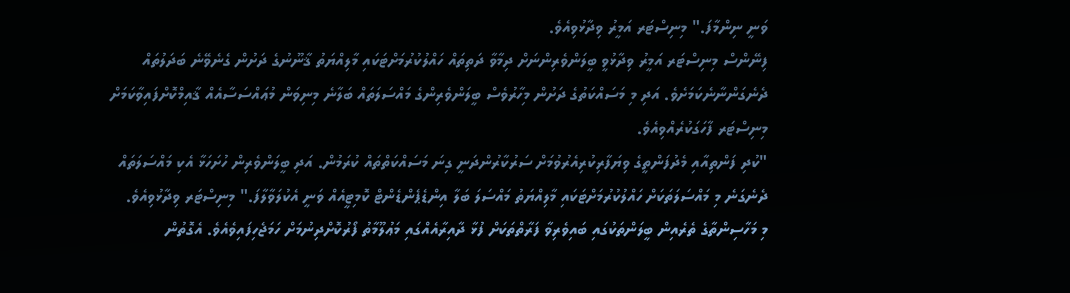ވަނީ ނިންމާފަ." މިނިސްޓަރ އަމީރު ވިދާޅުވިއެވެ.
ފިނޭންސް މިނިސްޓަރ އަމީރު ވިދާޅުވީ ބީލަންވެރިންނަށް ދިމާވާ ދަތިތައް ހައްލުކުރުމަށްޓަކައި މާލިއްޔަތު ޤާނޫނުގެ ދަށުން ގެނެވޭނެ ބަދަލުތައް ދެނެގަންނާނެކަމަށެވެ. އަދި މި މަސައްކަތުގެ ދަށުން މިހާރުވެސް ބީލަންވެރިންގެ މައްސަލަތައް ބަލާނެ މިނިވަން މުޢައްސަސާއެއް ޤާއިމްކޮށްފައިވާކަމަށް މިނިސްޓަރ ފާހަގަކުރެއްވިއެވެ.
"ކުދި ފަންތިއާއި މެދުފަންތީގެ ވިޔަފާރިކުރިއެރުވުމަށް ސަރުކާރުންދަނީ ގިނަ މަސައްކަތްތައް ކުރަމުން. އަދި ބީލަންވެރިން ހުށަހަޅާ އެކި މައްސަލަތައް ދެނެގަނެ މި މައްސަލަތަކަށް ހައްލުކުރުމަށްޓަކައި މާލިއްޔަތު މައްސަލަ ބަލާ އިންޑެޕެންޑެންޓް ކޮމިޓީއެއް ވަނީ އެކުލަވާލާފަ." މިނިސްޓަރ ވިދާޅުވިއެވެ.
މި މަހާސިންތާގެ ތެރެއިން ބީލަންތަކުގައި ބައިވެރިވާ ފަރާތްތަކަށް ފުޅާ ދާއިރާއެއްގައި މަޢުލޫމާތު ފޯރުކޮށްދިނުމަށް ހަމަޖެހިފައިވެއެވެ. އެގޮތުން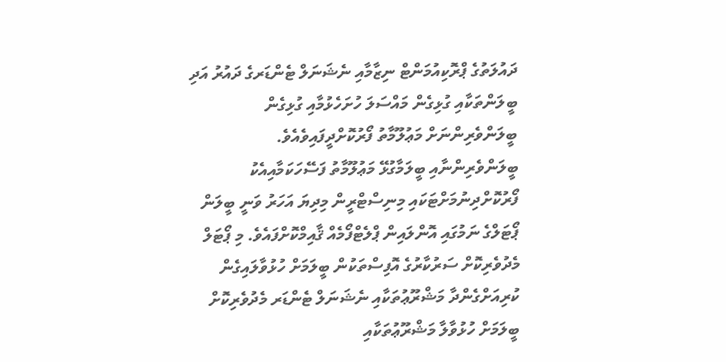ދައުލަތުގެ ޕްރޮކިއުމަންޓް ނިޒާމާއި ނެޝަނަލް ޓެންޑަރގެ ދައުރު އަދި ބީލަންތަކާއި ގުޅިގެން މައްސަލަ ހުށަހެޅުމާއި ގުޅިގެން ބީލަންވެރިންނަށް މަޢުލޫމާތު ފޯރުކޮށްދީފައިވެއެވެ.
ބީލަންވެރިންނާއި ބީލަމާގުޅޭ މަޢުލޫމާތު ފަސޭހަކަމާއިއެކު ފޯރުކޮށްދިނުމަށްޓަކައި މިނިސްޓްރީން މިދިޔަ އަހަރު ވަނީ ބީލަން ޕޯޓަލްގެ ނަމުގައި އޮންލައިން ޕްލެޓްފޯމެއް ޤާއިމްކޮށްފައެވެ. މި ޕޯޓަލް މެދުވެރިކޮށް ސަރުކާރުގެ އޮފިސްތަކުން ބީލަމަށް ހުޅުވާލައިގެން ކުރިއަށްގެންދާ މަޝްރޫޢުތަކާއި ނެޝަނަލް ޓެންޑަރ މެދުވެރިކޮށް ބީލަމަށް ހުޅުވާލާ މަޝްރޫޢުތަކާއި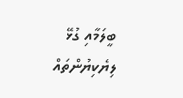ބީލަމާއި ގުޅޭ ލިޔެކިޔުންތައް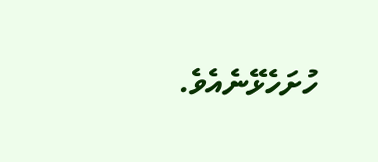ހުށަހެޅޭނެއެވެ.